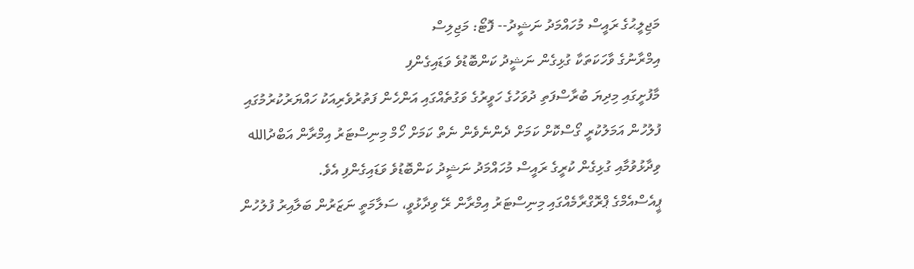މަޖިލީޙުގެ ރައީސް މުހައްމަދު ނަޝީދު-- ފޮޓޯ: މަޖިލިސް
އިމްރާނުގެ ވާހަކަތަކާ ގުޅިގެން ނަޝީދު ކަންބޮޑުވެ ވަޑައިގެންފި
މާފުށީގައި މިދިޔަ ބުރާސްފަތި ދުވަހުގެ ހަވީރުގެ ވަގުތެއްގައި އަންހެން ފަތުރުވެރިއަކު ހައްޔަރުކުރުމުގައި ފުލުހުން އަމަލުކުރީ ގޯސްކޮށް ކަމަށް ދެންނެވެން ނެތް ކަމަށް ހޯމް މިނިސްޓަރު އިމްރާން އަބްދުالله ވިދާޅުވުމާއި ގުޅިގެން ކުރީގެ ރައީސް މުހައްމަދު ނަޝީދު ކަންބޮޑުވެ ވަޑައިގެންފި އެވެ.
ޕީއެސްއެމްގެ ޕްރޮގްރާމެއްގައި މިނިސްޓަރު އިމްރާން ރޭ ވިދާޅުވީ، ސަލާމަތީ ނަޒަރުން ބަލާއިރު ފުލުހުން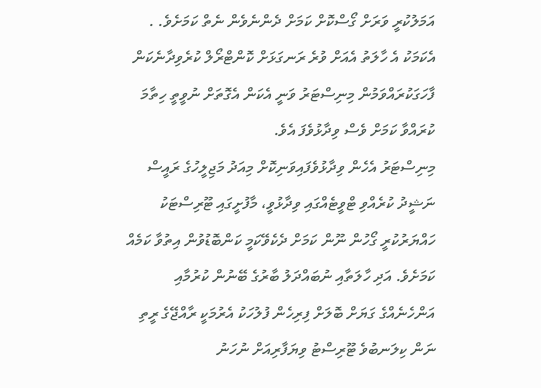އަމަލުކުރީ ވަރަށް ގޯސްކޮށް ކަމަށް ދެންނެވެން ނެތް ކަމަށެވެ. . އެކަމަކު އެ ހާލަތު އެއަށް ވުރެ ރަނގަޅަށް ކޮންޓްރޯލް ކުރެވިދާނެކަން ފާހަގަކުރައްވަމުން މިނިސްޓަރު ވަނީ އެކަން އެގޮތަށް ނުވީތީ ހިތާމަ ކުރައްވާ ކަމަށް ވެސް ވިދާޅުވެފަ އެވެ.
މިނިސްޓަރު އެހެން ވިދާޅުވެފައިވަނިކޮށް މިއަދު މަޖިލީހުގެ ރައީސް ނަޝީދު ކުރެއްވި ޓްވީޓެއްގައި ވިދާޅުވީ، މާފުށީގައި ޓޫރިސްޓަކު ހައްޔަރުކުރީ ގޯހުން ނޫން ކަމަށް ދެކެވޭކަމީ ކަންބޮޑުވުން އިތުވާ ކަމެއް ކަމަށެވެ. އަދި ހާލަތާއި ނުބައްދަލު ބާރުގެ ބޭނުން ކުރުމާއި އަންހެނެއްގެ ގަޔަށް ބޮލަށް ފިރިހެން ފުލުހަކު އެރުމަކީ ރާއްޖޭގެ ރީތި ނަން ކިލަނބުވެ ޓޫރިސްޓު ވިޔަފާރިއަށް ނުހަނު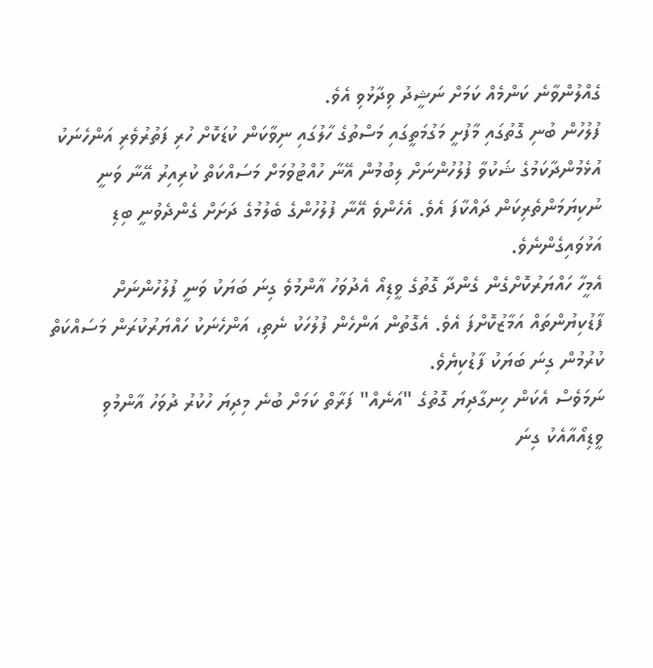ގެއްލުންވާނެ ކަންމެއް ކަމަށް ނަޝީދު ވިދާޅުވި އެވެ.
ފުލުހުން ބުނި ގޮތުގައި މާފުށީ މަގުމަތީގައި މަސްތުގެ ހާލުގައި ނިވާކަން ކުޑަކޮށް ހުރި ފަތުރުވެރި އަންހެނަކު އުޅެމުންދާކަމުގެ ޝަކުވާ ފުލުހުންނަށް ލިބުމުން އޭނާ ހުއްޓުވުމަށް މަސައްކަތް ކުރިއިރު އޭނާ ވަނީ ނުކިޔަމަންތެރިކަން ދައްކާފަ އެވެ. އެހެންވެ އޭނާ ފުލުހުންގެ ބެލުމުގެ ދަށަށް ގެންދެވުނީ ބިޑި އަޅުވައިގެންނެވެ.
އެމީހާ ހައްޔަރުކޮށްގެން ގެންދާ ގޮތުގެ ވީޑިއޯ އެދުވަހު އާންމުވެ ގިނަ ބަޔަކު ވަނީ ފުލުހުންނަށް ފާޑުކިޔުންތައް އަމާޒުކޮށްފަ އެވެ. އެގޮތުން އަންހެން ފުލުހަކު ނެތި، އަންހެނަކު ހައްޔަރުކުރަން މަސައްކަތް ކުރުމުން ގިނަ ބަޔަކު ފާޑުކިޔެވެ.
ނަމަވެސް އެކަން ހިނގާދިޔަ ގޮތުގެ "އަނެއް" ފަރާތް ކަމަށް ބުނެ މިދިޔަ ހުކުރު ދުވަހު އާންމުވި ވީޑިއޯއާއެކު ގިނަ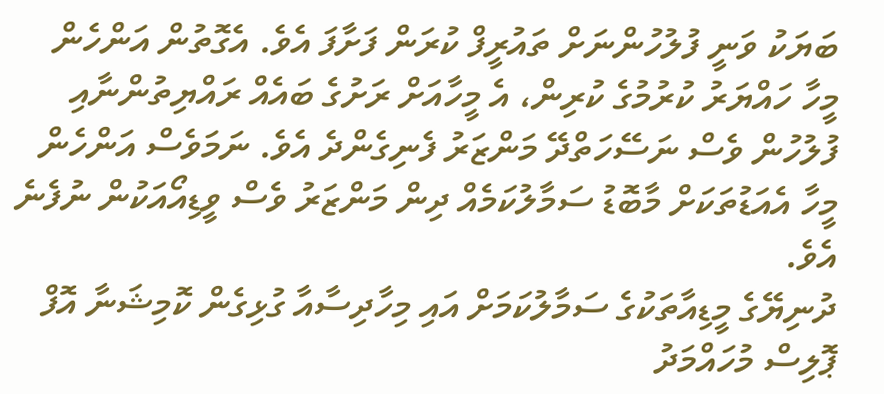ބަޔަކު ވަނީ ފުލުހުންނަށް ތައުރީފް ކުރަން ފަށާފަ އެވެ. އެގޮތުން އަންހެން މީހާ ހައްޔަރު ކުރުމުގެ ކުރިން، އެ މީހާއަށް ރަށުގެ ބައެއް ރައްޔިތުންނާއި ފުލުހުން ވެސް ނަސޭހަތްދޭ މަންޒަރު ފެނިގެންދެ އެވެ. ނަމަވެސް އަންހެން މީހާ އެއަޑުތަކަށް މާބޮޑު ސަމާލުކަމެއް ދިން މަންޒަރު ވެސް ވީޑިއޯއަކުން ނުފެނެ އެވެ.
ދުނިޔޭގެ މީޑިއާތަކުގެ ސަމާލުކަމަށް އައި މިހާދިސާއާ ގުޅިގެން ކޮމިޝަނާ އޮފް ޕޮލިސް މުހައްމަދު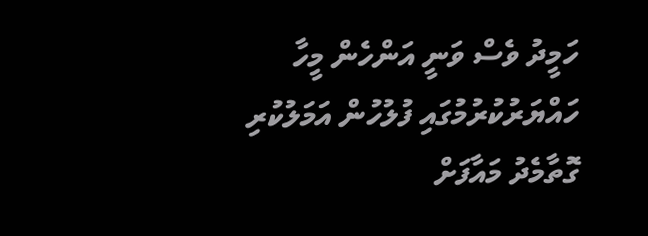ހަމީދު ވެސް ވަނީ އަންހެން މީހާ ހައްޔަރުކުރުމުގައި ފުލުހުން އަމަލުކުރި ގޮތާމެދު މައާފަށް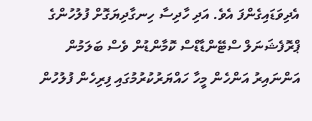އެދިވަޑައިގެންފަ އެވެ. އަދި ހާދިސާ ހިނގާދިޔަގޮށް ފުލުހުންގެ ޕްރޮފެޝަނަލް ސްޓޭންޑާޑްސް ކޮމާންޑުން ވެސް ބަލަމުން އަންނައިރު އަންހެން މީހާ ހައްޔަރުކުރުމުގައި ފިރިހެން ފުލުހުން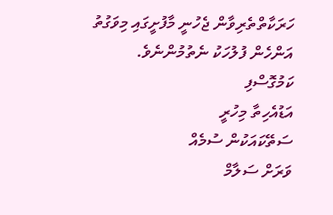ހަރަކާތްތެރިވާން ޖެހުނީ މާފުށީގައި މިވަގުތު އަންހެން ފުލުހަކު ނެތުމުންނެވެ.
ކަމުގޮސްފި
އަޑުއެހިތާ މިހުރީ
ސަތޭކައަކުން ސުމެއް
ވަރަށް ސަލާމް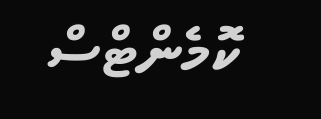ކޮމެންޓްސް